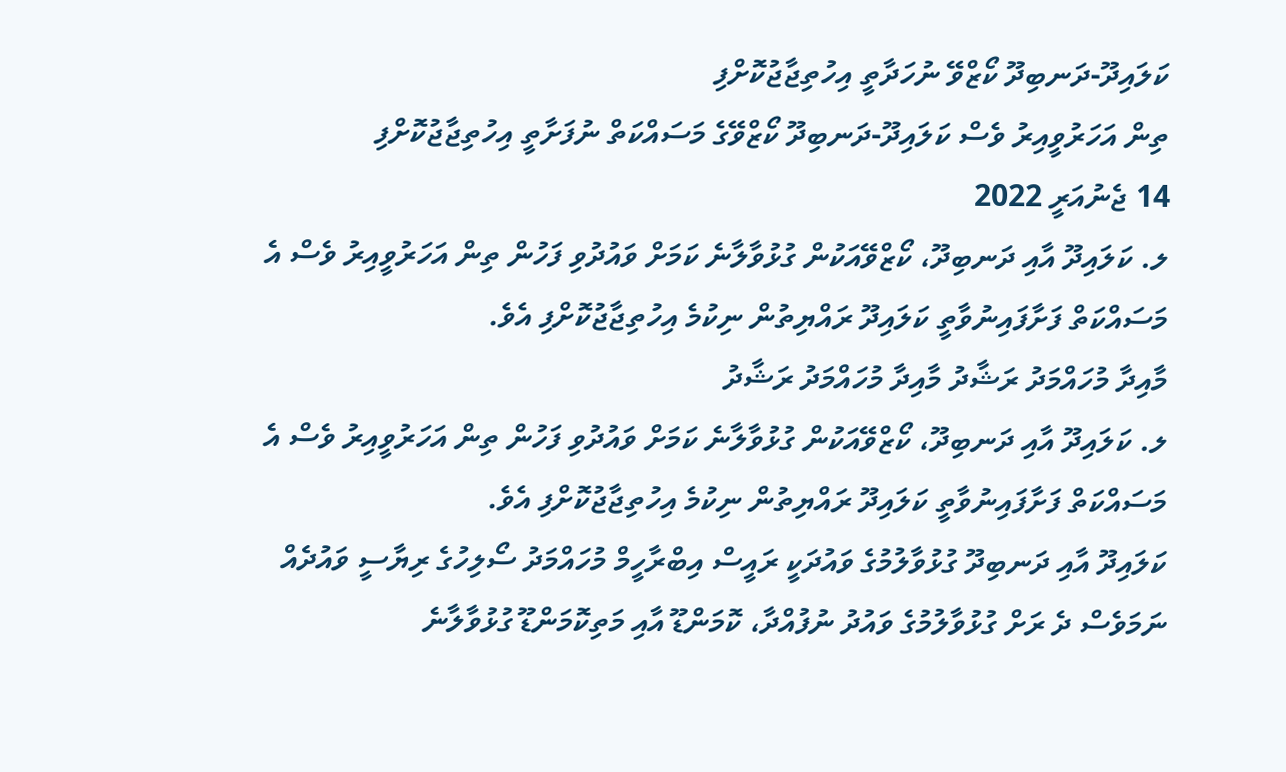ކަލައިދޫ-ދަނބިދޫ ކޯޒްވޭ ނުހަދާތީ އިހުތިޖާޖުކޮށްފި
ތިން އަހަރުވީއިރު ވެސް ކަލައިދޫ-ދަނބިދޫ ކޯޒްވޭގެ މަސައްކަތް ނުފަށާތީ އިހުތިޖާޖުކޮށްފި
14 ޖެނުއަރީ 2022
ލ. ކަލައިދޫ އާއި ދަނބިދޫ، ކޯޒްވޭއަކުން ގުޅުވާލާނެ ކަމަށް ވައުދުވި ފަހުން ތިން އަހަރުވީއިރު ވެސް އެ މަސައްކަތް ފަށާފައިނުވާތީ ކަލައިދޫ ރައްޔިތުން ނިކުމެ އިހުތިޖާޖުކޮށްފި އެވެ.
މާއިދާ މުހައްމަދު ރަޝާދު މާއިދާ މުހައްމަދު ރަޝާދު
ލ. ކަލައިދޫ އާއި ދަނބިދޫ، ކޯޒްވޭއަކުން ގުޅުވާލާނެ ކަމަށް ވައުދުވި ފަހުން ތިން އަހަރުވީއިރު ވެސް އެ މަސައްކަތް ފަށާފައިނުވާތީ ކަލައިދޫ ރައްޔިތުން ނިކުމެ އިހުތިޖާޖުކޮށްފި އެވެ.
ކަލައިދޫ އާއި ދަނބިދޫ ގުޅުވާލުމުގެ ވައުދަކީ ރައީސް އިބްރާހީމް މުހައްމަދު ސޯލިހުގެ ރިޔާސީ ވައުދެއް ނަމަވެސް ދެ ރަށް ގުޅުވާލުމުގެ ވައުދު ނުފުއްދާ، ކޮމަންޑޫ އާއި މަތިކޮމަންޑޫ ގުޅުވާލާނެ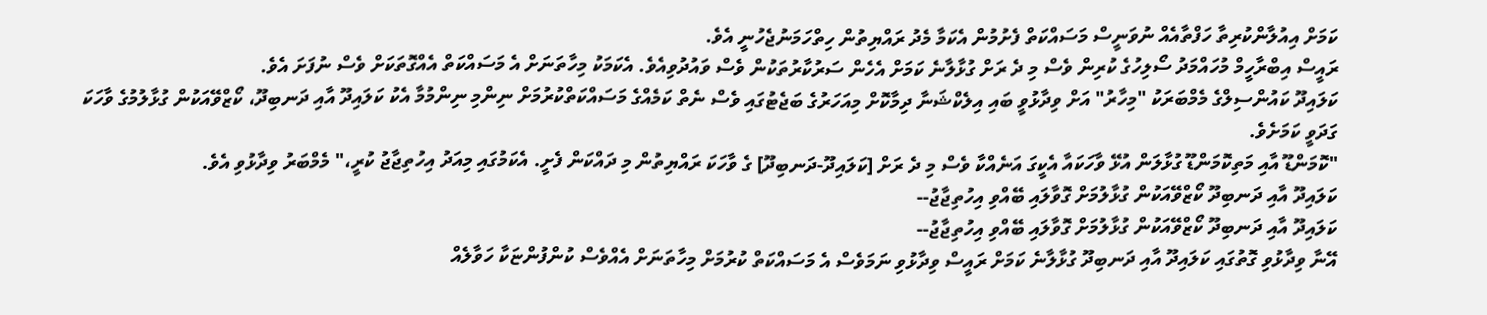ކަމަށް އިއުލާންކުރިތާ ހަފްތާއެއް ނުވަނީސް މަސައްކަތް ފެށުމުން އެކަމާ މެދު ރައްޔިތުން ހިތްހަމަނުޖެހުނީ އެވެ.
ރައީސް އިބްރާހީމް މުހައްމަދު ސޯލިހުގެ ކުރިން ވެސް މި ދެ ރަށް ގުޅާލާނެ ކަމަށް އެހެން ސަރުކާރުތަކުން ވެސް ވައުދުވިއެވެ. އެކަމަކު މިހާތަނަށް އެ މަސައްކަތް އެއްގޮތަކަށް ވެސް ނުފަށަ އެވެ.
ކަލައިދޫ ކައުންސިލްގެ މެމްބަރަކު "މިހާރު" އަށް ވިދާޅުވީ ބައި އިލެކްޝަނާ ދިމާކޮށް މިއަހަރުގެ ބަޖެޓުގައި ވެސް ނެތް ކަމެއްގެ މަސައްކަތްކުރުމަށް ނިންމި ނިންމުމާ އެކު ކަލައިދޫ އާއި ދަނބިދޫ، ކޯޒްވޭއަކުން ގުޅާލުމުގެ ވާހަކަ ގަދަވީ ކަމަށެވެ.
"ކޮމަންޑޫ އާއި މަތިކޮމަންޑޫ ގުޅާލަން އުޅޭ ވާހަކައާ އެކީގަ އަނެއްކާ ވެސް މި ދެ ރަށް [ކަލައިދޫ-ދަނބިދޫ] ގެ ވާހަކަ ރައްޔިތުން މި ދައްކަން ފެށީ. އެކަމުގައި މިއަދު އިހުތިޖާޖު ކުރީ،" މެމްބަރު ވިދާޅުވި އެވެ.
ކަލައިދޫ އާއި ދަނބިދޫ ކޯޒްވޭއަކުން ގުޅާލުމަށް ގޮވާލައި ބޭއްވި އިހުތިޖާޖު--
ކަލައިދޫ އާއި ދަނބިދޫ ކޯޒްވޭއަކުން ގުޅާލުމަށް ގޮވާލައި ބޭއްވި އިހުތިޖާޖު--
އޭނާ ވިދާޅުވި ގޮތުގައި ކަލައިދޫ އާއި ދަނބިދޫ ގުޅާލާނެ ކަމަށް ރައީސް ވިދާޅުވި ނަމަވެސް އެ މަސައްކަތް ކުރުމަށް މިހާތަނަށް އެއްވެސް ކުންފުންޏަކާ ހަވާލެއް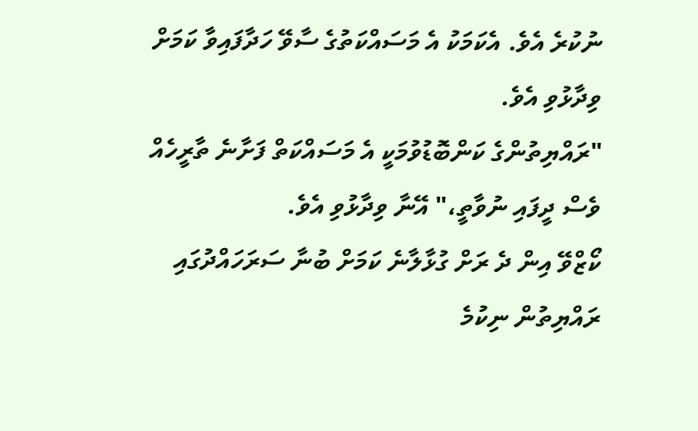ނުކުރެ އެވެ. އެކަމަކު އެ މަސައްކަތުގެ ސާވޭ ހަދާފައިވާ ކަމަށް ވިދާޅުވި އެވެ.
"ރައްޔިތުންގެ ކަންބޮޑުވުމަކީ އެ މަސައްކަތް ފަށާނެ ތާރީހެއް ވެސް ދީފައި ނުވާތީ،" އޭނާ ވިދާޅުވި އެވެ.
ކޯޒްވޭ އިން ދެ ރަށް ގުޅާލާނެ ކަމަށް ބުނާ ސަރަހައްދުގައި ރައްޔިތުން ނިކުމެ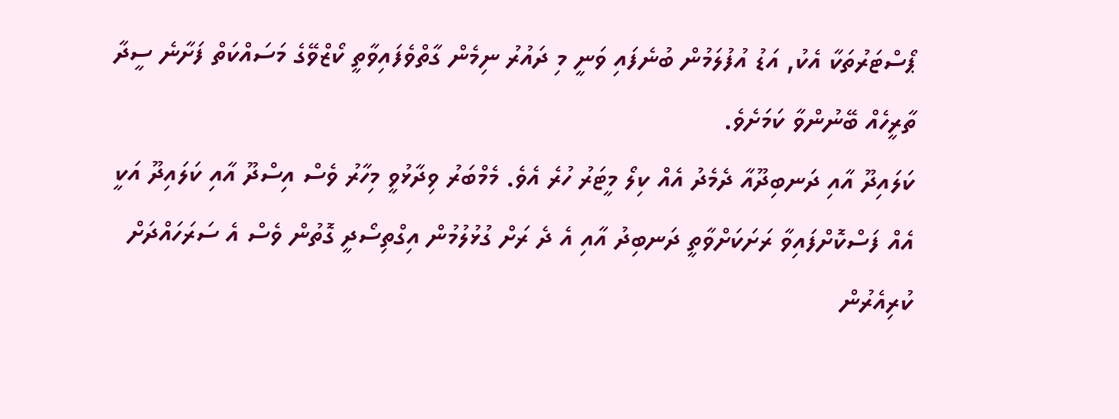ޕޯސްޓަރުތަކާ އެކު, އަޑު އުފުލަމުން ބުނެފައި ވަނީ މި ދައުރު ނިމެން ގާތްވެފައިވާތީ ކޯޒްވޭގެ މަސައްކަތް ފަށާނެ ސީދާ ތާރީހެއް ބޭނުންވާ ކަމަށެވެ.
ކަލައިދޫ އާއި ދަނބިދޫއާ ދެމެދު އެއް ކިލޯ މީޓަރު ހުރެ އެވެ. މެމްބަރު ވިދާޅުވީ މިހާރު ވެސް އިސްދޫ އާއި ކަލައިދޫ އަކީ އެއް ފަސްކޮށްފައިވާ ރަށަކަށްވާތީ ދަނބިދު އާއި އެ ދެ ރަށް ގުޅުލުމުން އިގްތިސޯދީ ގޮތުން ވެސް އެ ސަރަހައްދަށް ކުރިއެރުން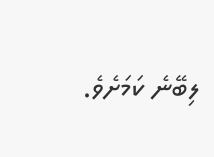ލިބޭނެ ކަމަށެވެ.